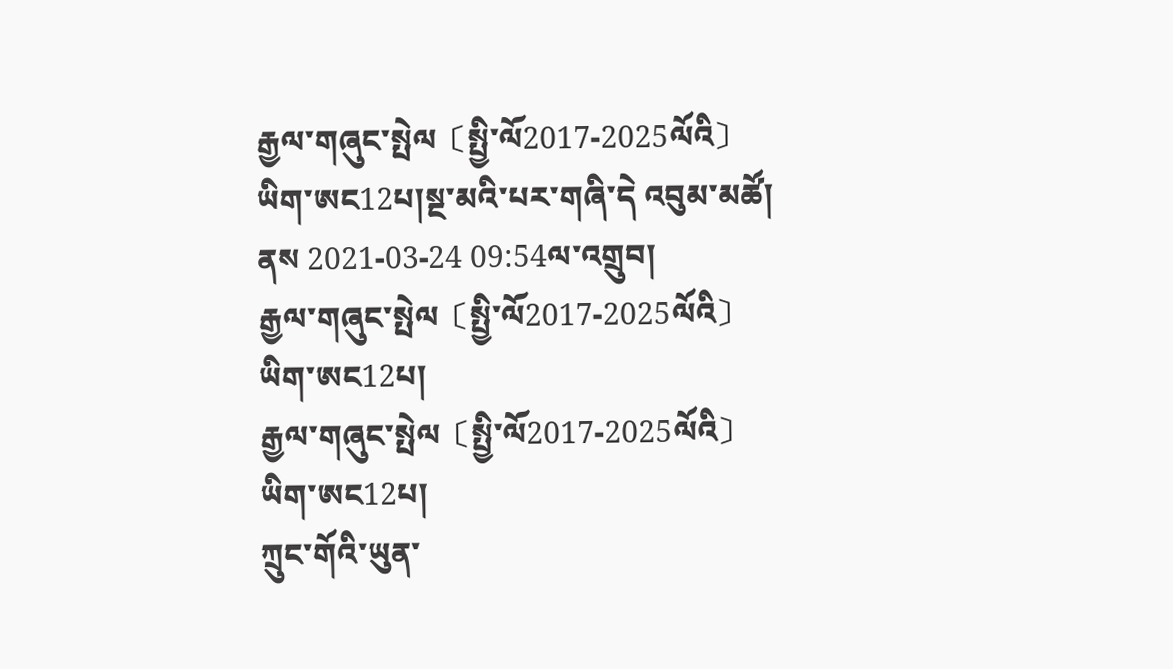རྒྱལ་གཞུང་སྤེལ〔སྤྱི་ལོ2017-2025ལོའི〕ཡིག་ཨང12པ།སྔ་མའི་པར་གཞི་དེ འབུམ་མཚོ།  ནས 2021-03-24 09:54ལ་འགྲུབ།
རྒྱལ་གཞུང་སྤེལ〔སྤྱི་ལོ2017-2025ལོའི〕ཡིག་ཨང12པ།
རྒྱལ་གཞུང་སྤེལ〔སྤྱི་ལོ2017-2025ལོའི〕ཡིག་ཨང12པ།
ཀྲུང་གོའི་ཡུན་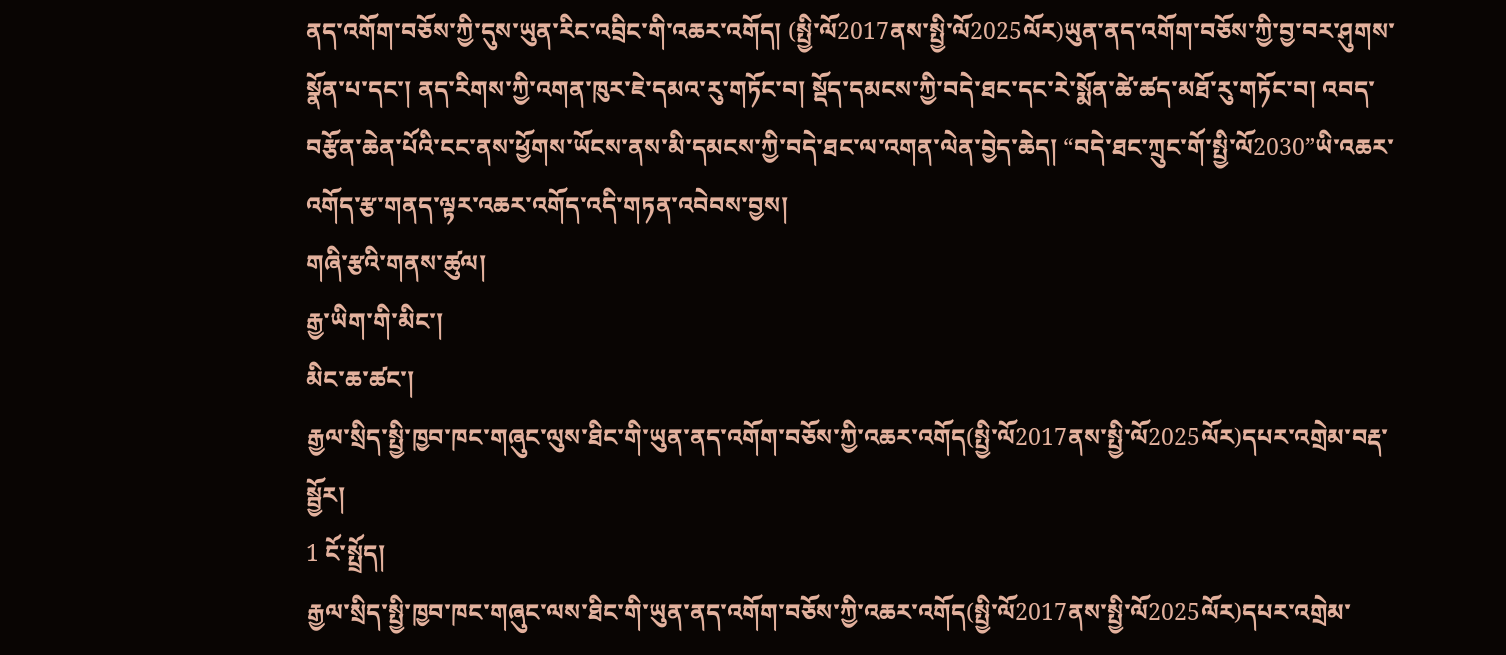ནད་འགོག་བཅོས་ཀྱི་དུས་ཡུན་རིང་འབྲིང་གི་འཆར་འགོད། (སྤྱི་ལོ2017ནས་སྤྱི་ལོ2025ལོར)ཡུན་ནད་འགོག་བཅོས་ཀྱི་བྱ་བར་ཤུགས་སྣོན་པ་དང་། ནད་རིགས་ཀྱི་འགན་ཁུར་ཇེ་དམའ་རུ་གཏོང་བ། སྡོད་དམངས་ཀྱི་བདེ་ཐང་དང་རེ་སྨོན་ཚེ་ཚད་མཐོ་རུ་གཏོང་བ། འབད་བརྩོན་ཆེན་པོའི་ངང་ནས་ཕྱོགས་ཡོངས་ནས་མི་དམངས་ཀྱི་བདེ་ཐང་ལ་འགན་ལེན་བྱེད་ཆེད། “བདེ་ཐང་ཀྲུང་གོ་སྤྱི་ལོ2030”ཡི་འཆར་འགོད་རྩ་གནད་ལྟར་འཆར་འགོད་འདི་གཏན་འབེབས་བྱས།
གཞི་རྩའི་གནས་ཚུལ།
རྒྱ་ཡིག་གི་མིང་།
མིང་ཆ་ཚང་།
རྒྱལ་སྲིད་སྤྱི་ཁྱབ་ཁང་གཞུང་ལུས་ཐིང་གི་ཡུན་ནད་འགོག་བཅོས་ཀྱི་འཆར་འགོད(སྤྱི་ལོ2017ནས་སྤྱི་ལོ2025ལོར)དཔར་འགྲེམ་བརྡ་སྦྱོར།
1 ངོ་སྤྲོད།
རྒྱལ་སྲིད་སྤྱི་ཁྱབ་ཁང་གཞུང་ལས་ཐིང་གི་ཡུན་ནད་འགོག་བཅོས་ཀྱི་འཆར་འགོད(སྤྱི་ལོ2017ནས་སྤྱི་ལོ2025ལོར)དཔར་འགྲེམ་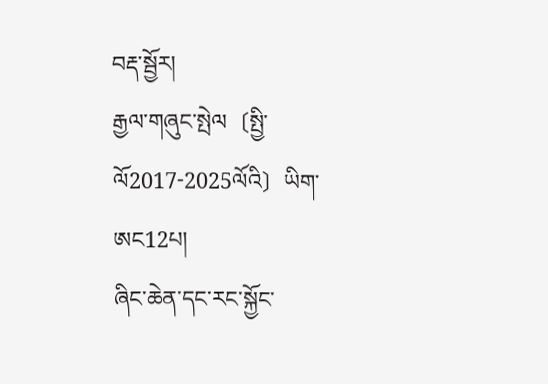བརྡ་སྦྱོར།
རྒྱལ་གཞུང་སྤེལ〔སྤྱི་ལོ2017-2025ལོའི〕ཡིག་ཨང12པ།
ཞིང་ཆེན་དང་རང་སྐྱོང་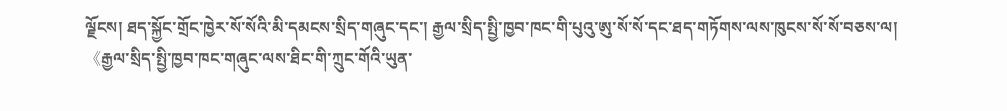ལྗོངས། ཐད་སྐྱོང་གྲོང་ཁྱེར་སོ་སོའི་མི་དམངས་སྲིད་གཞུང་དང་། རྒྱལ་སྲིད་སྤྱི་ཁྱབ་ཁང་གི་པུའུ་ཨུ་སོ་སོ་དང་ཐད་གཏོགས་ལས་ཁུངས་སོ་སོ་བཅས་ལ།
《རྒྱལ་སྲིད་སྤྱི་ཁྱབ་ཁང་གཞུང་ལས་ཐིང་གི་ཀྲུང་གོའི་ཡུན་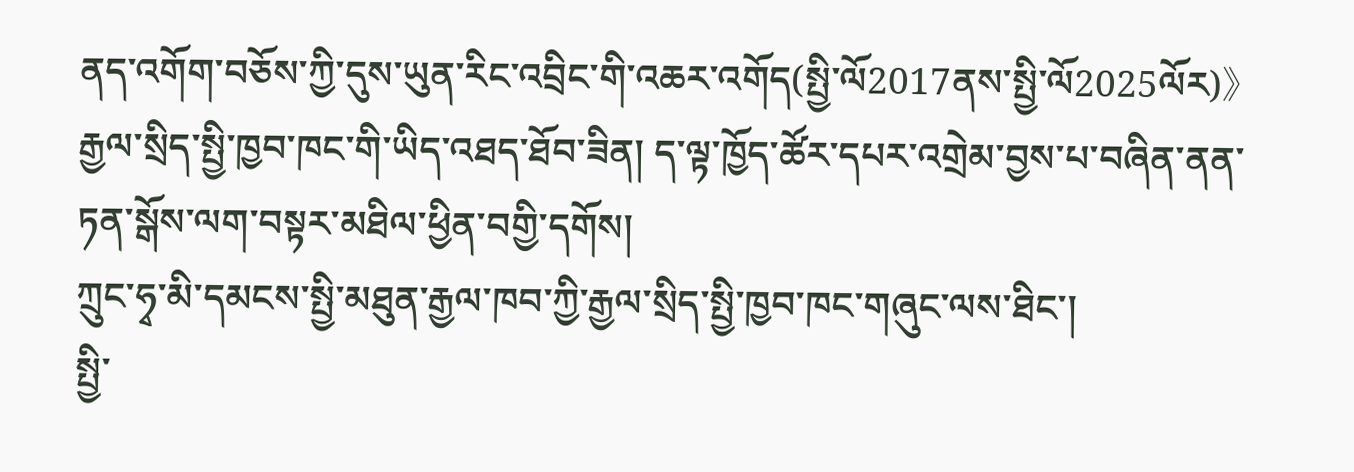ནད་འགོག་བཅོས་ཀྱི་དུས་ཡུན་རིང་འབྲིང་གི་འཆར་འགོད(སྤྱི་ལོ2017ནས་སྤྱི་ལོ2025ལོར)》རྒྱལ་སྲིད་སྤྱི་ཁྱབ་ཁང་གི་ཡིད་འཐད་ཐོབ་ཟིན། ད་ལྟ་ཁྱོད་ཚོར་དཔར་འགྲེམ་བྱས་པ་བཞིན་ནན་ཏན་སྒོས་ལག་བསྟར་མཐིལ་ཕྱིན་བགྱི་དགོས།
ཀྲུང་ཧྭ་མི་དམངས་སྤྱི་མཐུན་རྒྱལ་ཁབ་ཀྱི་རྒྱལ་སྲིད་སྤྱི་ཁྱབ་ཁང་གཞུང་ལས་ཐིང་།
སྤྱི་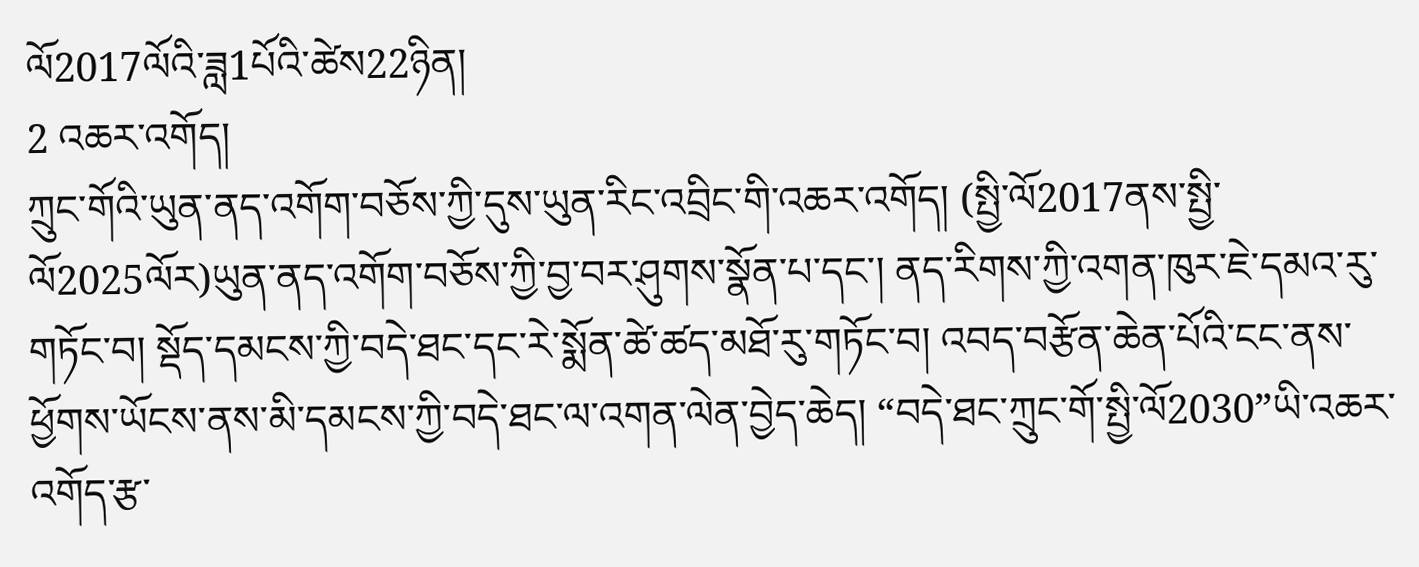ལོ2017ལོའི་ཟླ1པོའི་ཚེས22ཉིན།
2 འཆར་འགོད།
ཀྲུང་གོའི་ཡུན་ནད་འགོག་བཅོས་ཀྱི་དུས་ཡུན་རིང་འབྲིང་གི་འཆར་འགོད། (སྤྱི་ལོ2017ནས་སྤྱི་ལོ2025ལོར)ཡུན་ནད་འགོག་བཅོས་ཀྱི་བྱ་བར་ཤུགས་སྣོན་པ་དང་། ནད་རིགས་ཀྱི་འགན་ཁུར་ཇེ་དམའ་རུ་གཏོང་བ། སྡོད་དམངས་ཀྱི་བདེ་ཐང་དང་རེ་སྨོན་ཚེ་ཚད་མཐོ་རུ་གཏོང་བ། འབད་བརྩོན་ཆེན་པོའི་ངང་ནས་ཕྱོགས་ཡོངས་ནས་མི་དམངས་ཀྱི་བདེ་ཐང་ལ་འགན་ལེན་བྱེད་ཆེད། “བདེ་ཐང་ཀྲུང་གོ་སྤྱི་ལོ2030”ཡི་འཆར་འགོད་རྩ་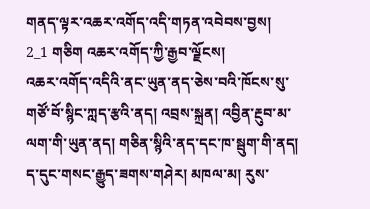གནད་ལྟར་འཆར་འགོད་འདི་གཏན་འབེབས་བྱས།
2_1 གཅིག འཆར་འགོད་ཀྱི་རྒྱབ་ལྗོངས།
འཆར་འགོད་འདིའི་ནང་ཡུན་ནད་ཅེས་བའི་ཁོངས་སུ་གཙོ་བོ་སྙིང་ཀླད་རྩའི་ནད། འབྲས་སྐྲན། འབྱིན་རྔུབ་མ་ལག་གི་ཡུན་ནད། གཅིན་སྙིའི་ནད་དང་ཁ་སྦུག་གི་ནད། ད་དུང་གསང་རྒྱུད་ཟགས་གཤེར། མཁལ་མ། རུས་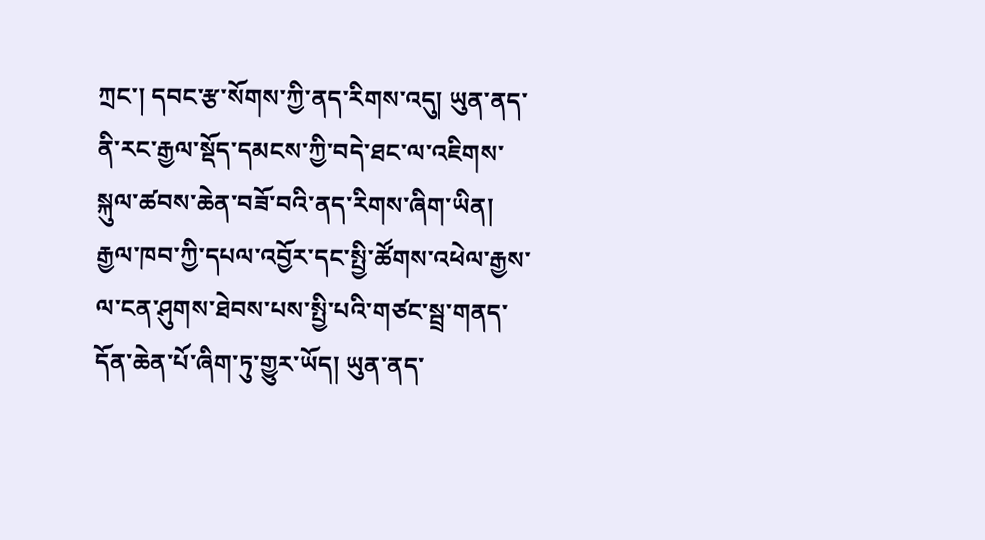ཀྲང་། དབང་རྩ་སོགས་ཀྱི་ནད་རིགས་འདུ། ཡུན་ནད་ནི་རང་རྒྱལ་སྡོད་དམངས་ཀྱི་བདེ་ཐང་ལ་འཇིགས་སྐུལ་ཚབས་ཆེན་བཟོ་བའི་ནད་རིགས་ཞིག་ཡིན། རྒྱལ་ཁབ་ཀྱི་དཔལ་འབྱོར་དང་སྤྱི་ཚོགས་འཕེལ་རྒྱས་ལ་ངན་ཤུགས་ཐེབས་པས་སྤྱི་པའི་གཙང་སྦྲ་གནད་དོན་ཆེན་པོ་ཞིག་ཏུ་གྱུར་ཡོད། ཡུན་ནད་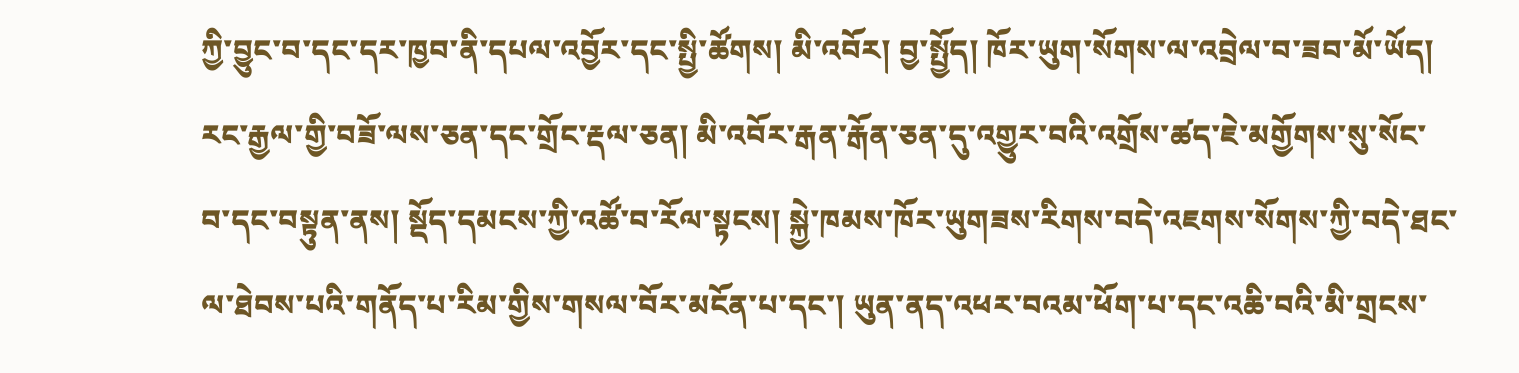ཀྱི་བྱུང་བ་དང་དར་ཁྱབ་ནི་དཔལ་འབྱོར་དང་སྤྱི་ཚོགས། མི་འབོར། བྱ་སྤྱོད། ཁོར་ཡུག་སོགས་ལ་འབྲེལ་བ་ཟབ་མོ་ཡོད། རང་རྒྱལ་གྱི་བཟོ་ལས་ཅན་དང་གྲོང་རྡལ་ཅན། མི་འབོར་རྒན་རྒོན་ཅན་དུ་འགྱུར་བའི་འགྲོས་ཚད་ཇེ་མགྱོགས་སུ་སོང་བ་དང་བསྟུན་ནས། སྡོད་དམངས་ཀྱི་འཚོ་བ་རོལ་སྟངས། སྐྱེ་ཁམས་ཁོར་ཡུགཟས་རིགས་བདེ་འཇགས་སོགས་ཀྱི་བདེ་ཐང་ལ་ཐེབས་པའི་གནོད་པ་རིམ་གྱིས་གསལ་བོར་མངོན་པ་དང་། ཡུན་ནད་འཕར་བའམ་ཕོག་པ་དང་འཆི་བའི་མི་གྲངས་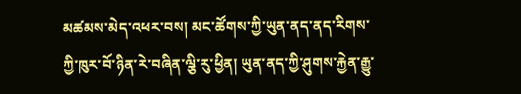མཚམས་མེད་འཕར་བས། མང་ཚོགས་ཀྱི་ཡུན་ནད་ནད་རིགས་ཀྱི་ཁུར་བོ་ཉིན་རེ་བཞིན་ལྕི་རུ་ཕྱིན། ཡུན་ནད་ཀྱི་ཤུགས་རྐྱེན་རྒྱུ་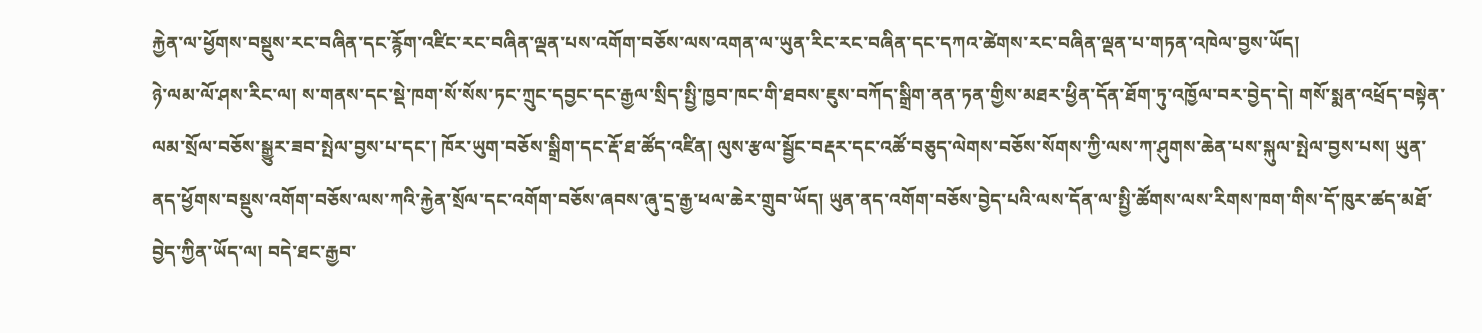རྐྱེན་ལ་ཕྱོགས་བསྡུས་རང་བཞིན་དང་རྙོག་འཛིང་རང་བཞིན་ལྡན་པས་འགོག་བཅོས་ལས་འགན་ལ་ཡུན་རིང་རང་བཞིན་དང་དཀའ་ཚེགས་རང་བཞིན་ལྡན་པ་གཏན་འཁེལ་བྱས་ཡོད།
ཉེ་ལམ་ལོ་ཤས་རིང་ལ། ས་གནས་དང་སྡེ་ཁག་སོ་སོས་ཏང་ཀྲུང་དབྱང་དང་རྒྱལ་སྲིད་སྤྱི་ཁྱབ་ཁང་གི་ཐབས་ཇུས་བཀོད་སྒྲིག་ནན་ཏན་གྱིས་མཐར་ཕྱིན་དོན་ཐོག་ཏུ་འཁྱོལ་བར་བྱེད་དེ། གསོ་སྨན་འཕྲོད་བསྟེན་ལམ་སྲོལ་བཅོས་སྒྱུར་ཟབ་སྤེལ་བྱས་པ་དང་། ཁོར་ཡུག་བཅོས་སྒྲིག་དང་རྡོ་ཐ་ཚོད་འཛིན། ལུས་རྩལ་སྦྱོང་བརྡར་དང་འཚོ་བཅུད་ལེགས་བཅོས་སོགས་ཀྱི་ལས་ཀ་ཤུགས་ཆེན་པས་སྐུལ་སྤེལ་བྱས་པས། ཡུན་ནད་ཕྱོགས་བསྡུས་འགོག་བཅོས་ལས་ཀའི་རྐྱེན་སྲོལ་དང་འགོག་བཅོས་ཞབས་ཞུ་དྲ་རྒྱ་ཕལ་ཆེར་གྲུབ་ཡོད། ཡུན་ནད་འགོག་བཅོས་བྱེད་པའི་ལས་དོན་ལ་སྤྱི་ཚོགས་ལས་རིགས་ཁག་གིས་དོ་ཁུར་ཚད་མཐོ་བྱེད་ཀྱིན་ཡོད་ལ། བདེ་ཐང་རྒྱབ་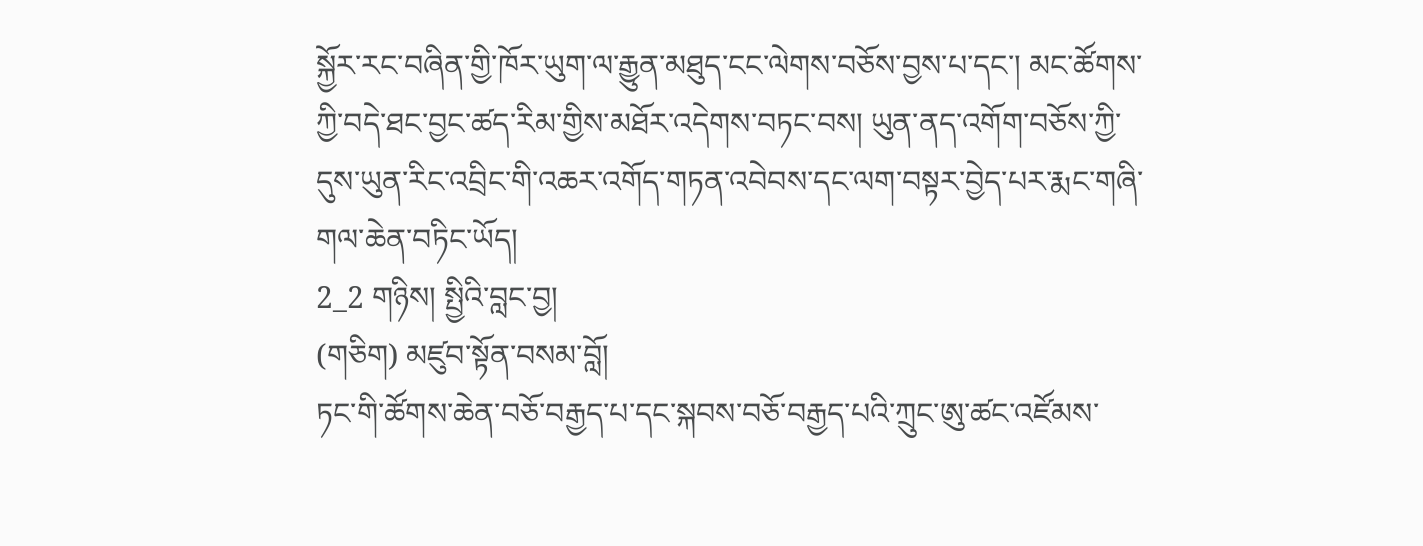སྐྱོར་རང་བཞིན་གྱི་ཁོར་ཡུག་ལ་རྒྱུན་མཐུད་ངང་ལེགས་བཅོས་བྱས་པ་དང་། མང་ཚོགས་ཀྱི་བདེ་ཐང་བྱང་ཚད་རིམ་གྱིས་མཐོར་འདེགས་བཏང་བས། ཡུན་ནད་འགོག་བཅོས་ཀྱི་དུས་ཡུན་རིང་འབྲིང་གི་འཆར་འགོད་གཏན་འབེབས་དང་ལག་བསྟར་བྱེད་པར་རྨང་གཞི་གལ་ཆེན་བཏིང་ཡོད།
2_2 གཉིས། སྤྱིའི་བླང་བྱ།
(གཅིག) མཛུབ་སྟོན་བསམ་བློ།
ཏང་གི་ཚོགས་ཆེན་བཅོ་བརྒྱད་པ་དང་སྐབས་བཅོ་བརྒྱད་པའི་ཀྲུང་ཨུ་ཚང་འཛོམས་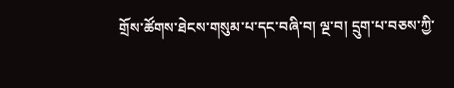གྲོས་ཚོགས་ཐེངས་གསུམ་པ་དང་བཞི་བ། ལྔ་བ། དྲུག་པ་བཅས་ཀྱི་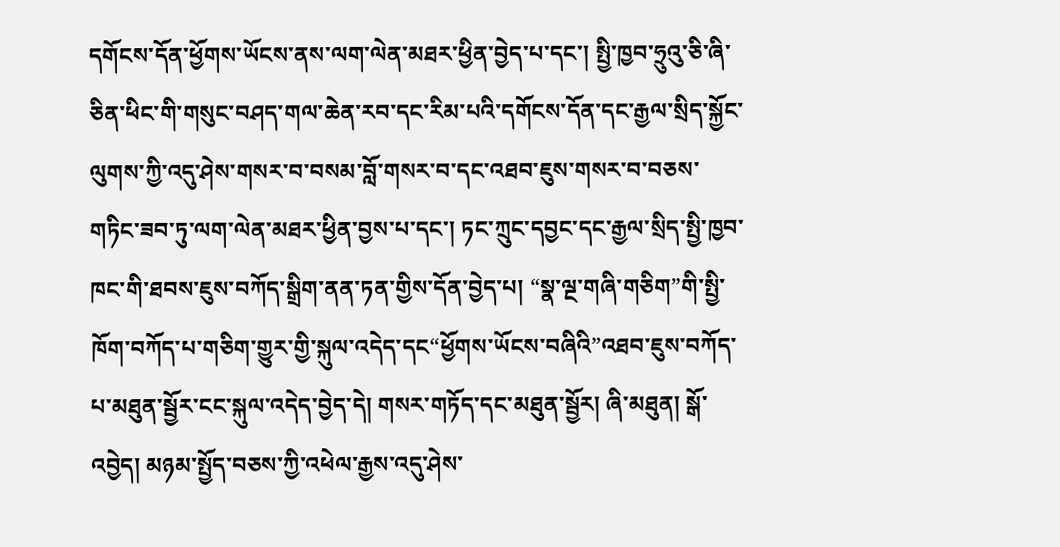དགོངས་དོན་ཕྱོགས་ཡོངས་ནས་ལག་ལེན་མཐར་ཕྱིན་བྱེད་པ་དང་། སྤྱི་ཁྱབ་ཧྲུའུ་ཅི་ཞི་ཅིན་ཕིང་གི་གསུང་བཤད་གལ་ཆེན་རབ་དང་རིམ་པའི་དགོངས་དོན་དང་རྒྱལ་སྲིད་སྐྱོང་ལུགས་ཀྱི་འདུ་ཤེས་གསར་བ་བསམ་བློ་གསར་བ་དང་འཐབ་ཇུས་གསར་བ་བཅས་གཏིང་ཟབ་ཏུ་ལག་ལེན་མཐར་ཕྱིན་བྱས་པ་དང་། ཏང་ཀྲུང་དབྱང་དང་རྒྱལ་སྲིད་སྤྱི་ཁྱབ་ཁང་གི་ཐབས་ཇུས་བཀོད་སྒྲིག་ནན་ཏན་གྱིས་དོན་བྱེད་པ། “སྣ་ལྔ་གཞི་གཅིག”གི་སྤྱི་ཁོག་བཀོད་པ་གཅིག་གྱུར་གྱི་སྐུལ་འདེད་དང“ཕྱོགས་ཡོངས་བཞིའི”འཐབ་ཇུས་བཀོད་པ་མཐུན་སྦྱོར་ངང་སྐུལ་འདེད་བྱེད་དེ། གསར་གཏོད་དང་མཐུན་སྦྱོར། ཞི་མཐུན། སྒོ་འབྱེད། མཉམ་སྤྱོད་བཅས་ཀྱི་འཕེལ་རྒྱས་འདུ་ཤེས་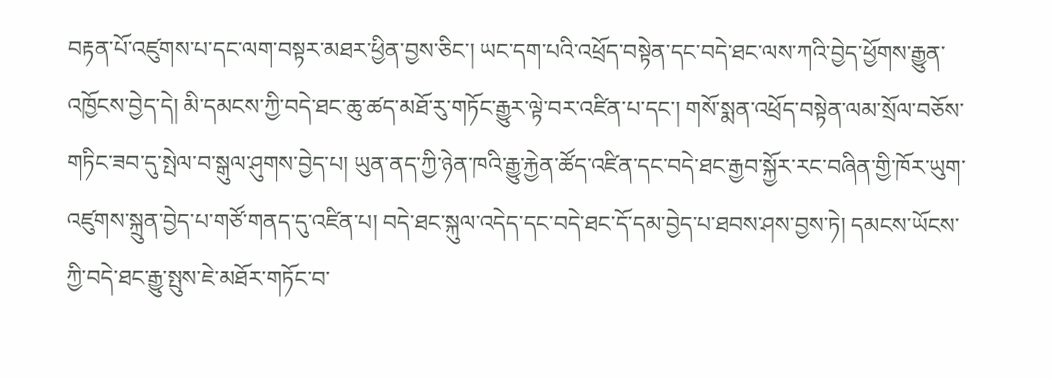བརྟན་པོ་འཛུགས་པ་དང་ལག་བསྟར་མཐར་ཕྱིན་བྱས་ཅིང་། ཡང་དག་པའི་འཕྲོད་བསྟེན་དང་བདེ་ཐང་ལས་ཀའི་བྱེད་ཕྱོགས་རྒྱུན་འཁྱོངས་བྱེད་དེ། མི་དམངས་ཀྱི་བདེ་ཐང་ཆུ་ཚད་མཐོ་རུ་གཏོང་རྒྱུར་ལྟེ་བར་འཛིན་པ་དང་། གསོ་སྨན་འཕྲོད་བསྟེན་ལམ་སྲོལ་བཅོས་གཏིང་ཟབ་དུ་སྤེལ་བ་སྒུལ་ཤུགས་བྱེད་པ། ཡུན་ནད་ཀྱི་ཉེན་ཁའི་རྒྱུ་རྐྱེན་ཚོད་འཛིན་དང་བདེ་ཐང་རྒྱབ་སྐྱོར་རང་བཞིན་གྱི་ཁོར་ཡུག་འཛུགས་སྐྲུན་བྱེད་པ་གཙོ་གནད་དུ་འཛིན་པ། བདེ་ཐང་སྐུལ་འདེད་དང་བདེ་ཐང་དོ་དམ་བྱེད་པ་ཐབས་ཤས་བྱས་ཏེ། དམངས་ཡོངས་ཀྱི་བདེ་ཐང་རྒྱུ་སྤུས་ཇེ་མཐོར་གཏོང་བ་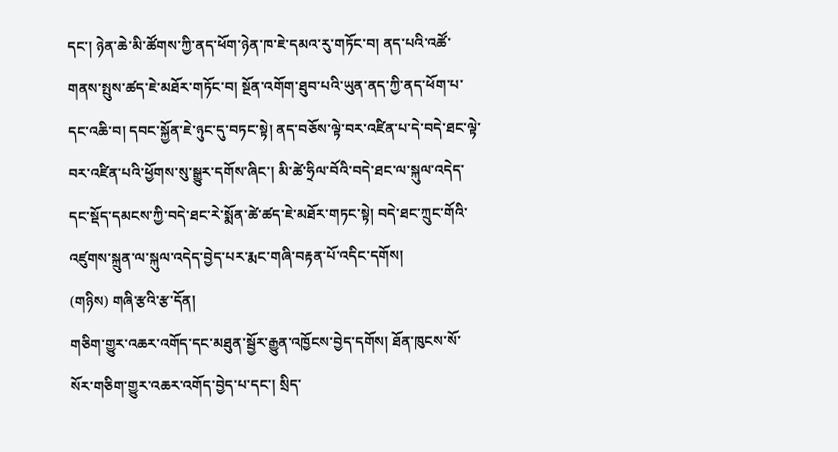དང་། ཉེན་ཆེ་མི་ཚོགས་ཀྱི་ནད་ཕོག་ཉེན་ཁ་ཇེ་དམའ་རུ་གཏོང་བ། ནད་པའི་འཚོ་གནས་སྤུས་ཚད་ཇེ་མཐོར་གཏོང་བ། སྔོན་འགོག་ཐུབ་པའི་ཡུན་ནད་ཀྱི་ནད་ཕོག་པ་དང་འཆི་བ། དབང་སྐྱོན་ཇེ་ཉུང་དུ་བཏང་སྟེ། ནད་བཅོས་ལྟེ་བར་འཛིན་པ་དེ་བདེ་ཐང་ལྟེ་བར་འཛིན་པའི་ཕྱོགས་སུ་སྒྱུར་དགོས་ཞིང་། མི་ཚེ་ཧྲིལ་བོའི་བདེ་ཐང་ལ་སྐུལ་འདེད་དང་སྡོད་དམངས་ཀྱི་བདེ་ཐང་རེ་སྨོན་ཚེ་ཚད་ཇེ་མཐོར་གཏང་སྟེ། བདེ་ཐང་ཀྲུང་གོའི་འཛུགས་སྐྲུན་ལ་སྐུལ་འདེད་བྱེད་པར་རྨང་གཞི་བརྟན་པོ་འདིང་དགོས།
(གཉིས) གཞི་རྩའི་རྩ་དོན།
གཅིག་གྱུར་འཆར་འགོད་དང་མཐུན་སྦྱོར་རྒྱུན་འཁྱོངས་བྱེད་དགོས། ཐོན་ཁུངས་སོ་སོར་གཅིག་གྱུར་འཆར་འགོད་བྱེད་པ་དང་། སྲིད་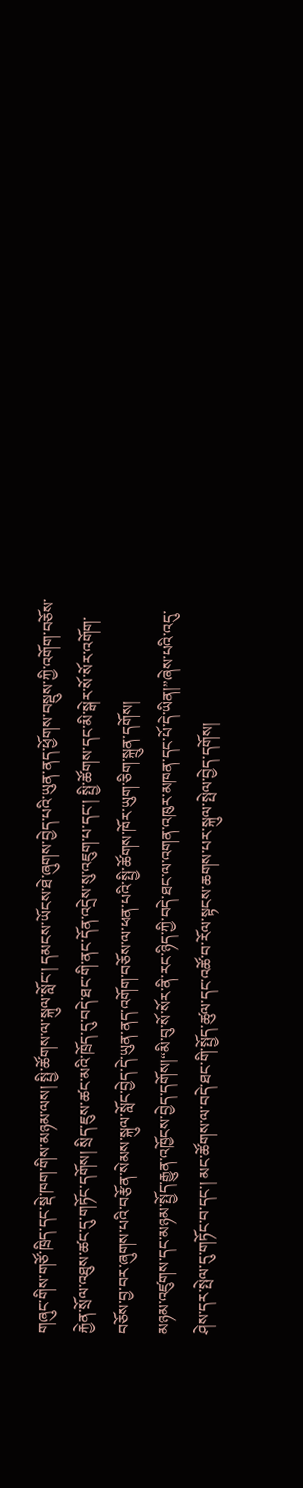གཞུང་གིས་གཙོ་ཁྲིད་དང་སྡེ་ཁག་གིས་མཉམ་ལས། སྤྱི་ཚོགས་ལ་སྐུལ་སློང་། དམངས་ཡོངས་ཐེ་ཞུགས་བྱེད་པའི་ཡུན་ནད་ཕྱོགས་བསྡུས་ཀྱི་འགོག་བཅོས་རྐྱེན་སྲོལ་འཐུས་ཚང་དུ་གཏོང་དགོས། སྲིད་ཇུས་ཚང་མའི་ཁྲོད་དུ་བདེ་ཐང་གི་ནང་དོན་འདྲེས་སུ་འཇུག་པ་དང་། སྤྱི་ཚོགས་དང་མི་སྒེར་སོ་སོར་འགོག་བཅོས་བྱ་བར་ཞུགས་པའི་བརྩོན་སེམས་སྐུལ་སློང་བྱེད་དེ་ཡུན་ནད་འགོག་བཅོས་ལ་ཕན་པའི་སྤྱི་ཚོགས་ཁོར་ཡུག་ཅིག་སྐྲུན་དགོས།
མཉམ་འཛུགས་དང་མཉམ་སྤྱོད་རྒྱུན་འཁྱོངས་བྱེད་དགོས།“མི་བུ་སོ་སོར་ནི་རང་ཉིད་ཀྱི་བདེ་ཐང་ལ་འགན་འཁུར་མཁན་དང་པོ་དེ་ཡིན།”ཞེས་པའི་འདུ་ཤེས་དར་སྤེལ་དུ་གཏོང་བ་དང་། མང་ཚོགས་ལ་བདེ་ཐང་གི་སྤྱོད་ཚུལ་དང་འཚོ་བ་རོལ་སྟངས་ཆགས་པར་སྐུལ་སྤེལ་བྱེད་དགོས།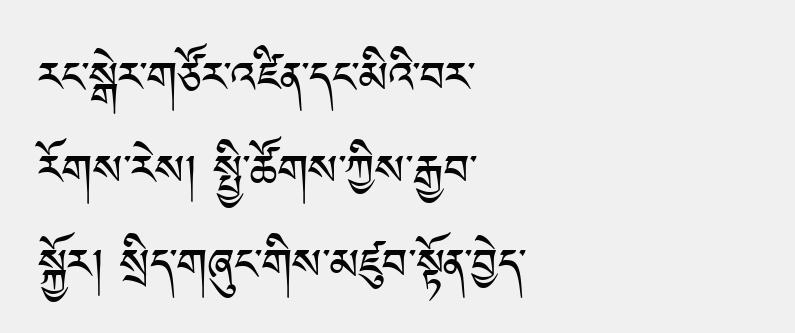རང་སྒེར་གཙོར་འཛིན་དང་མིའི་བར་རོགས་རེས། སྤྱི་ཚོགས་ཀྱིས་རྒྱབ་སྐྱོར། སྲིད་གཞུང་གིས་མཛུབ་སྟོན་བྱེད་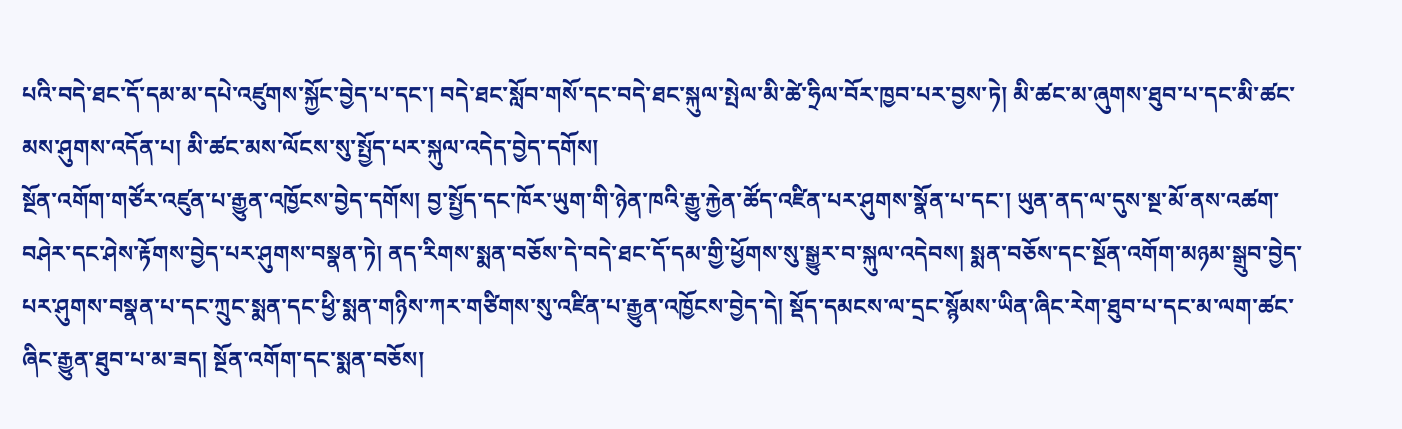པའི་བདེ་ཐང་དོ་དམ་མ་དཔེ་འཛུགས་སྐྱོང་བྱེད་པ་དང་། བདེ་ཐང་སློབ་གསོ་དང་བདེ་ཐང་སྐུལ་སྤེལ་མི་ཚེ་ཧྲིལ་བོར་ཁྱབ་པར་བྱས་ཏེ། མི་ཚང་མ་ཞུགས་ཐུབ་པ་དང་མི་ཚང་མས་ཤུགས་འདོན་པ། མི་ཚང་མས་ལོངས་སུ་སྤྱོད་པར་སྐུལ་འདེད་བྱེད་དགོས།
སྔོན་འགོག་གཙོར་འཛུན་པ་རྒྱུན་འཁྱོངས་བྱེད་དགོས། བྱ་སྤྱོད་དང་ཁོར་ཡུག་གི་ཉེན་ཁའི་རྒྱུ་རྐྱེན་ཚོད་འཛིན་པར་ཤུགས་སྣོན་པ་དང་། ཡུན་ནད་ལ་དུས་སྔ་མོ་ནས་འཚག་བཤེར་དང་ཤེས་རྟོགས་བྱེད་པར་ཤུགས་བསྣན་ཏེ། ནད་རིགས་སྨན་བཅོས་དེ་བདེ་ཐང་དོ་དམ་གྱི་ཕྱོགས་སུ་སྒྱུར་བ་སྐུལ་འདེབས། སྨན་བཅོས་དང་སྔོན་འགོག་མཉམ་སྒྲུབ་བྱེད་པར་ཤུགས་བསྣན་པ་དང་ཀྲུང་སྨན་དང་ཕྱི་སྨན་གཉིས་ཀར་གཙིགས་སུ་འཛིན་པ་རྒྱུན་འཁྱོངས་བྱེད་དེ། སྡོད་དམངས་ལ་དྲང་སྙོམས་ཡིན་ཞིང་རེག་ཐུབ་པ་དང་མ་ལག་ཚང་ཞིང་རྒྱུན་ཐུབ་པ་མ་ཟད། སྔོན་འགོག་དང་སྨན་བཅོས།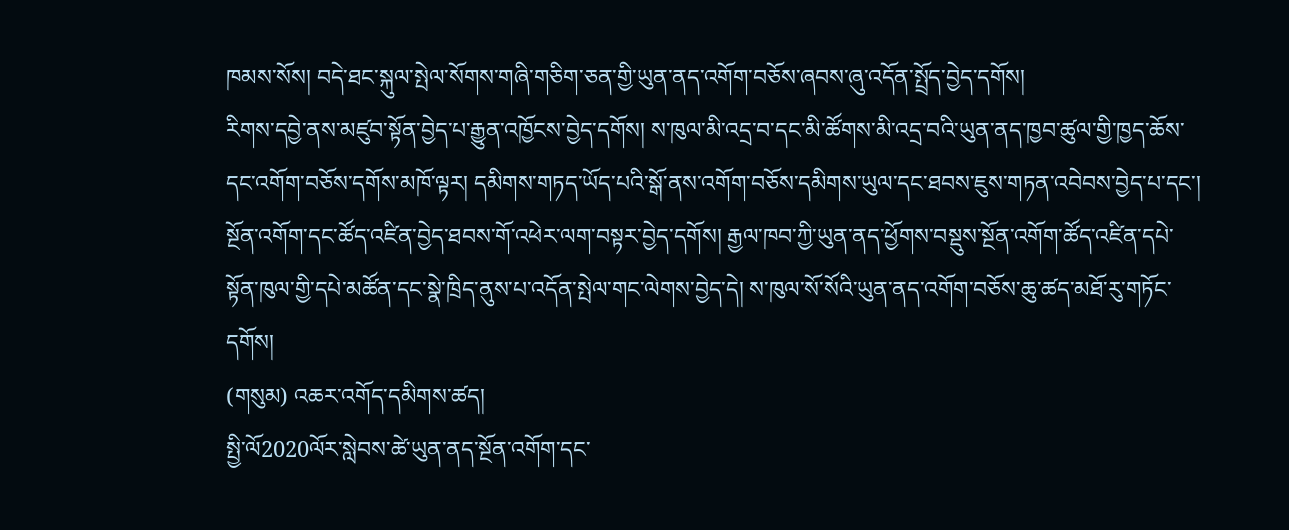ཁམས་སོས། བདེ་ཐང་སྐུལ་སྤེལ་སོགས་གཞི་གཅིག་ཅན་གྱི་ཡུན་ནད་འགོག་བཅོས་ཞབས་ཞུ་འདོན་སྤྲོད་བྱེད་དགོས།
རིགས་དབྱེ་ནས་མཛུབ་སྟོན་བྱེད་པ་རྒྱུན་འཁྱོངས་བྱེད་དགོས། ས་ཁུལ་མི་འདྲ་བ་དང་མི་ཚོགས་མི་འདྲ་བའི་ཡུན་ནད་ཁྱབ་ཚུལ་གྱི་ཁྱད་ཆོས་དང་འགོག་བཅོས་དགོས་མཁོ་ལྟར། དམིགས་གཏད་ཡོད་པའི་སྒོ་ནས་འགོག་བཅོས་དམིགས་ཡུལ་དང་ཐབས་ཇུས་གཏན་འབེབས་བྱེད་པ་དང་། སྔོན་འགོག་དང་ཚོད་འཛིན་བྱེད་ཐབས་གོ་འཕེར་ལག་བསྟར་བྱེད་དགོས། རྒྱལ་ཁབ་ཀྱི་ཡུན་ནད་ཕྱོགས་བསྡུས་སྔོན་འགོག་ཚོད་འཛིན་དཔེ་སྟོན་ཁུལ་གྱི་དཔེ་མཚོན་དང་སྣེ་ཁྲིད་ནུས་པ་འདོན་སྤེལ་གང་ལེགས་བྱེད་དེ། ས་ཁུལ་སོ་སོའི་ཡུན་ནད་འགོག་བཅོས་ཆུ་ཚད་མཐོ་རུ་གཏོང་དགོས།
(གསུམ) འཆར་འགོད་དམིགས་ཚད།
སྤྱི་ལོ2020ལོར་སླེབས་ཚེ་ཡུན་ནད་སྔོན་འགོག་དང་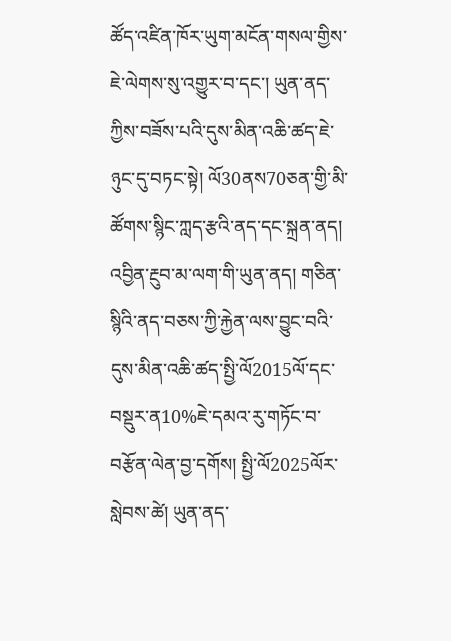ཚོད་འཛིན་ཁོར་ཡུག་མངོན་གསལ་གྱིས་ཇེ་ལེགས་སུ་འགྱུར་བ་དང་། ཡུན་ནད་ཀྱིས་བཟོས་པའི་དུས་མིན་འཆི་ཚད་ཇེ་ཉུང་དུ་བཏང་སྟེ། ལོ30ནས70ཅན་གྱི་མི་ཚོགས་སྙིང་ཀླད་རྩའི་ནད་དང་སྐྲན་ནད། འབྱིན་རྔུབ་མ་ལག་གི་ཡུན་ནད། གཅིན་སྙིའི་ནད་བཅས་ཀྱི་རྐྱེན་ལས་བྱུང་བའི་དུས་མིན་འཆི་ཚད་སྤྱི་ལོ2015ལོ་དང་བསྡུར་ན10%ཇེ་དམའ་རུ་གཏོང་བ་བརྩོན་ལེན་བྱ་དགོས། སྤྱི་ལོ2025ལོར་སླེབས་ཚེ། ཡུན་ནད་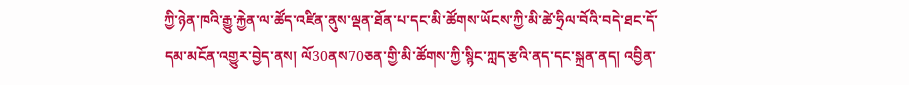ཀྱི་ཉེན་ཁའི་རྒྱུ་རྐྱེན་ལ་ཚོད་འཛིན་ནུས་ལྡན་ཐོན་པ་དང་མི་ཚོགས་ཡོངས་ཀྱི་མི་ཚེ་ཧྲིལ་བོའི་བདེ་ཐང་དོ་དམ་མངོན་འགྱུར་བྱེད་ནས། ལོ30ནས70ཅན་གྱི་མི་ཚོགས་ཀྱི་སྙིང་ཀླད་རྩའི་ནད་དང་སྐྲན་ནད། འབྱིན་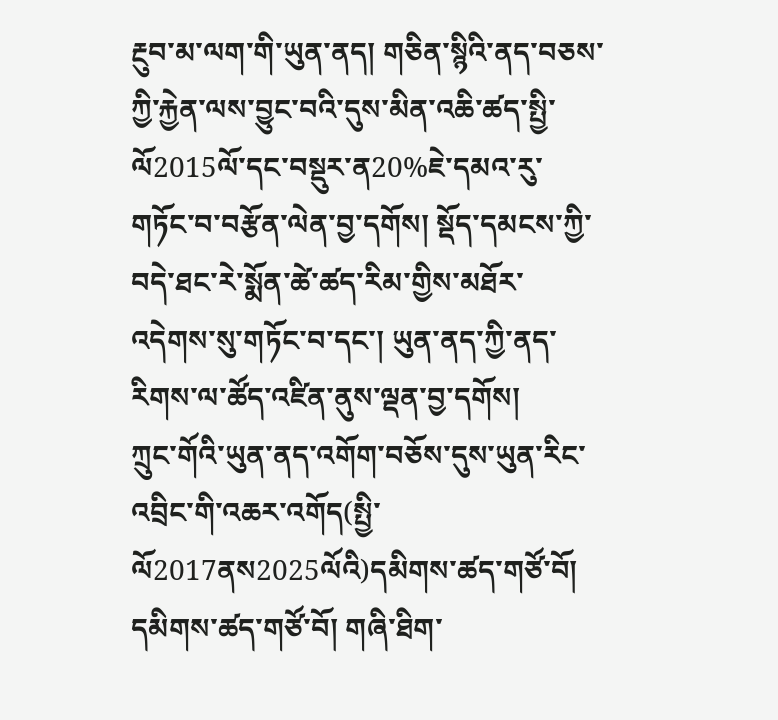རྔུབ་མ་ལག་གི་ཡུན་ནད། གཅིན་སྙིའི་ནད་བཅས་ཀྱི་རྐྱེན་ལས་བྱུང་བའི་དུས་མིན་འཆི་ཚད་སྤྱི་ལོ2015ལོ་དང་བསྡུར་ན20%ཇེ་དམའ་རུ་གཏོང་བ་བརྩོན་ལེན་བྱ་དགོས། སྡོད་དམངས་ཀྱི་བདེ་ཐང་རེ་སྨོན་ཚེ་ཚད་རིམ་གྱིས་མཐོར་འདེགས་སུ་གཏོང་བ་དང་། ཡུན་ནད་ཀྱི་ནད་རིགས་ལ་ཚོད་འཛིན་ནུས་ལྡན་བྱ་དགོས།
ཀྲུང་གོའི་ཡུན་ནད་འགོག་བཅོས་དུས་ཡུན་རིང་འབྲིང་གི་འཆར་འགོད(སྤྱི་ལོ2017ནས2025ལོའི)དམིགས་ཚད་གཙོ་བོ།
དམིགས་ཚད་གཙོ་བོ། གཞི་ཐིག་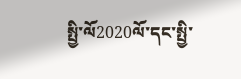སྤྱི་ལོ2020ལོ་དང་སྤྱི་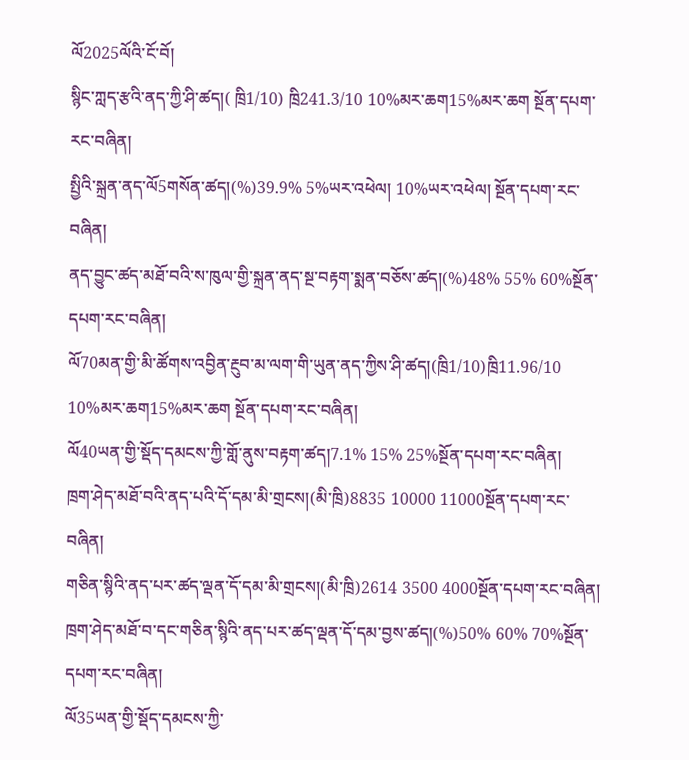ལོ2025ལོའི་ངོ་བོ།
སྙིང་ཀླད་རྩའི་ནད་ཀྱི་ཤི་ཚད།( ཁྲི1/10) ཁྲི241.3/10 10%མར་ཆག15%མར་ཆག སྔོན་དཔག་རང་བཞིན།
སྤྱིའི་སྐྲན་ནད་ལོ5གསོན་ཚད།(%)39.9% 5%ཡར་འཕེལ། 10%ཡར་འཕེལ། སྔོན་དཔག་རང་བཞིན།
ནད་བྱུང་ཚད་མཐོ་བའི་ས་ཁུལ་གྱི་སྐྲན་ནད་སྔ་བརྟག་སྨན་བཅོས་ཚད།(%)48% 55% 60%སྔོན་དཔག་རང་བཞིན།
ལོ70མན་གྱི་མི་ཚོགས་འབྱིན་རྔུབ་མ་ལག་གི་ཡུན་ནད་ཀྱིས་ཤི་ཚད།(ཁྲི1/10)ཁྲི11.96/10 10%མར་ཆག15%མར་ཆག སྔོན་དཔག་རང་བཞིན།
ལོ40ཡན་གྱི་སྡོད་དམངས་ཀྱི་གློ་ནུས་བརྟག་ཚད།7.1% 15% 25%སྔོན་དཔག་རང་བཞིན།
ཁྲག་ཤེད་མཐོ་བའི་ནད་པའི་དོ་དམ་མི་གྲངས།(མི་ཁྲི)8835 10000 11000སྔོན་དཔག་རང་བཞིན།
གཅིན་སྙིའི་ནད་པར་ཚད་ལྡན་དོ་དམ་མི་གྲངས།(མི་ཁྲི)2614 3500 4000སྔོན་དཔག་རང་བཞིན།
ཁྲག་ཤེད་མཐོ་བ་དང་གཅིན་སྙིའི་ནད་པར་ཚད་ལྡན་དོ་དམ་བྱས་ཚད།(%)50% 60% 70%སྔོན་དཔག་རང་བཞིན།
ལོ35ཡན་གྱི་སྡོད་དམངས་ཀྱི་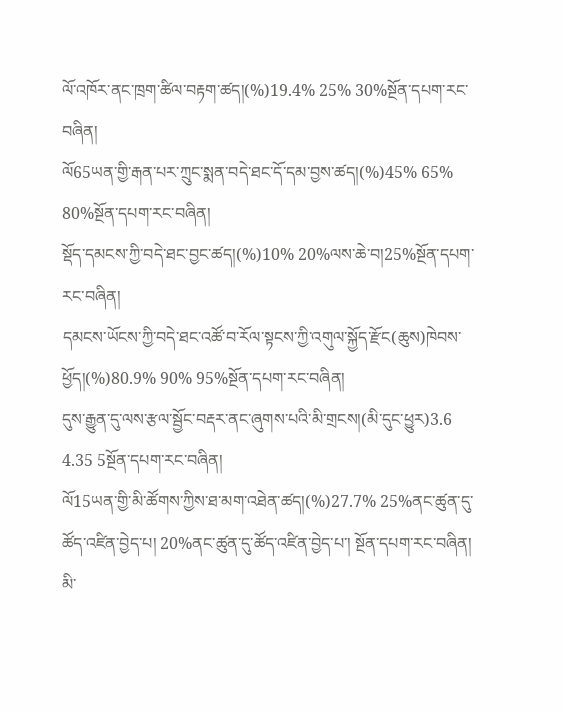ལོ་འཁོར་ནང་ཁྲག་ཚིལ་བརྟག་ཚད།(%)19.4% 25% 30%སྔོན་དཔག་རང་བཞིན།
ལོ65ཡན་གྱི་རྒན་པར་ཀྲུང་སྨན་བདེ་ཐང་དོ་དམ་བྱས་ཚད།(%)45% 65% 80%སྔོན་དཔག་རང་བཞིན།
སྡོད་དམངས་ཀྱི་བདེ་ཐང་བྱང་ཚད།(%)10% 20%ལས་ཆེ་བ།25%སྔོན་དཔག་རང་བཞིན།
དམངས་ཡོངས་ཀྱི་བདེ་ཐང་འཚོ་བ་རོལ་སྟངས་ཀྱི་འགུལ་སྐྱོད་རྫོང(ཆུས)ཁེབས་ཕྱོད།(%)80.9% 90% 95%སྔོན་དཔག་རང་བཞིན།
དུས་རྒྱུན་དུ་ལས་རྩལ་སྦྱོང་བརྡར་ནང་ཞུགས་པའི་མི་གྲངས།(མི་དུང་ཕྱུར)3.6 4.35 5སྔོན་དཔག་རང་བཞིན།
ལོ15ཡན་གྱི་མི་ཚོགས་ཀྱིས་ཐ་མག་འཐེན་ཚད།(%)27.7% 25%ནང་ཚུན་དུ་ཚོད་འཛིན་བྱེད་པ། 20%ནང་ཚུན་དུ་ཚོད་འཛིན་བྱེད་པ་། སྔོན་དཔག་རང་བཞིན།
མི་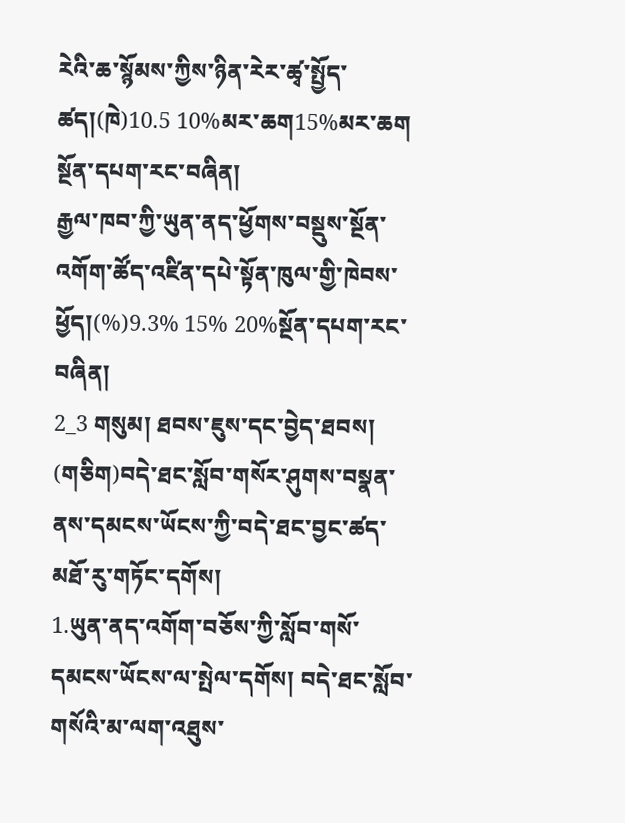རེའི་ཆ་སྙོམས་ཀྱིས་ཉིན་རེར་ཚྭ་སྤྱོད་ཚད།(ཁེ)10.5 10%མར་ཆག15%མར་ཆག སྔོན་དཔག་རང་བཞིན།
རྒྱལ་ཁབ་ཀྱི་ཡུན་ནད་ཕྱོགས་བསྡུས་སྔོན་འགོག་ཚོད་འཛིན་དཔེ་སྟོན་ཁུལ་གྱི་ཁེབས་ཕྱོད།(%)9.3% 15% 20%སྔོན་དཔག་རང་བཞིན།
2_3 གསུམ། ཐབས་ཇུས་དང་བྱེད་ཐབས།
(གཅིག)བདེ་ཐང་སློབ་གསོར་ཤུགས་བསྣན་ནས་དམངས་ཡོངས་ཀྱི་བདེ་ཐང་བྱང་ཚད་མཐོ་རུ་གཏོང་དགོས།
1.ཡུན་ནད་འགོག་བཅོས་ཀྱི་སློབ་གསོ་དམངས་ཡོངས་ལ་སྤེལ་དགོས། བདེ་ཐང་སློབ་གསོའི་མ་ལག་འཐུས་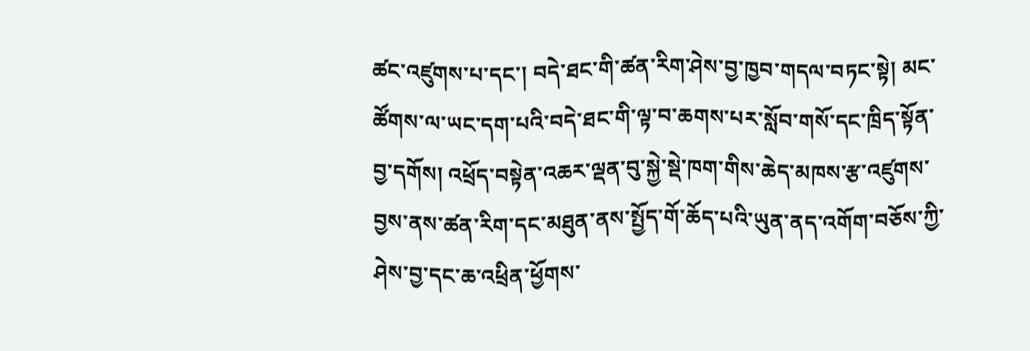ཚང་འཛུགས་པ་དང་། བདེ་ཐང་གི་ཚན་རིག་ཤེས་བྱ་ཁྱབ་གདལ་བཏང་སྟེ། མང་ཚོགས་ལ་ཡང་དག་པའི་བདེ་ཐང་གི་ལྟ་བ་ཆགས་པར་སློབ་གསོ་དང་ཁྲིད་སྟོན་བྱ་དགོས། འཕྲོད་བསྟེན་འཆར་ལྡན་བུ་སྐྱེ་སྡེ་ཁག་གིས་ཆེད་མཁས་རྩ་འཛུགས་བྱས་ནས་ཚན་རིག་དང་མཐུན་ནས་སྤྱོད་གོ་ཆོད་པའི་ཡུན་ནད་འགོག་བཅོས་ཀྱི་ཤེས་བྱ་དང་ཆ་འཕྲིན་ཕྱོགས་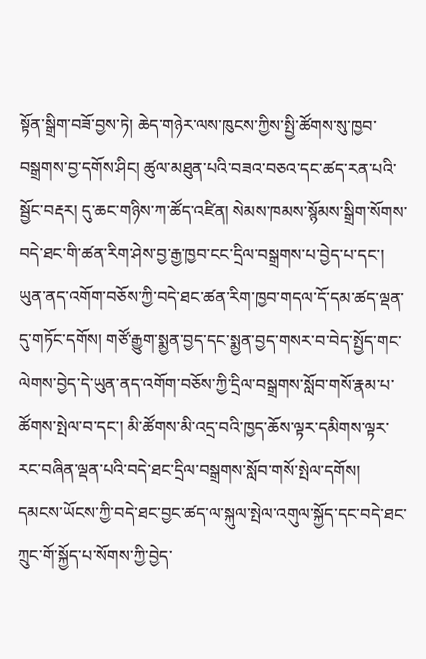སྟོན་སྒྲིག་བཟོ་བྱས་ཏེ། ཆེད་གཉེར་ལས་ཁུངས་ཀྱིས་སྤྱི་ཚོགས་སུ་ཁྱབ་བསྒྲགས་བྱ་དགོས་ཤིང། ཚུལ་མཐུན་པའི་བཟའ་བཅའ་དང་ཚད་རན་པའི་སྦྱོང་བརྡར། དུ་ཆང་གཉིས་ཀ་ཚོད་འཛིན། སེམས་ཁམས་སྙོམས་སྒྲིག་སོགས་བདེ་ཐང་གི་ཚན་རིག་ཤེས་བྱ་རྒྱ་ཁྱབ་ངང་དྲིལ་བསྒྲགས་པ་བྱེད་པ་དང་། ཡུན་ནད་འགོག་བཅོས་ཀྱི་བདེ་ཐང་ཚན་རིག་ཁྱབ་གདལ་དོ་དམ་ཚད་ལྡན་དུ་གཏོང་དགོས། གཙོ་རྒྱུག་སྨྱན་བྱད་དང་སྨྱན་བྱད་གསར་བ་བེད་སྤྱོད་གང་ལེགས་བྱེད་དེ་ཡུན་ནད་འགོག་བཅོས་ཀྱི་དྲིལ་བསྒྲགས་སློབ་གསོ་རྣམ་པ་ཚོགས་སྤེལ་བ་དང་། མི་ཚོགས་མི་འདྲ་བའི་ཁྱད་ཆོས་ལྟར་དམིགས་ལྟར་རང་བཞིན་ལྡན་པའི་བདེ་ཐང་དྲིལ་བསྒྲགས་སློབ་གསོ་སྤེལ་དགོས། དམངས་ཡོངས་ཀྱི་བདེ་ཐང་བྱང་ཚད་ལ་སྐུལ་སྤེལ་འགུལ་སྐྱོད་དང་བདེ་ཐང་ཀྲུང་གོ་སྐྱོད་པ་སོགས་ཀྱི་བྱེད་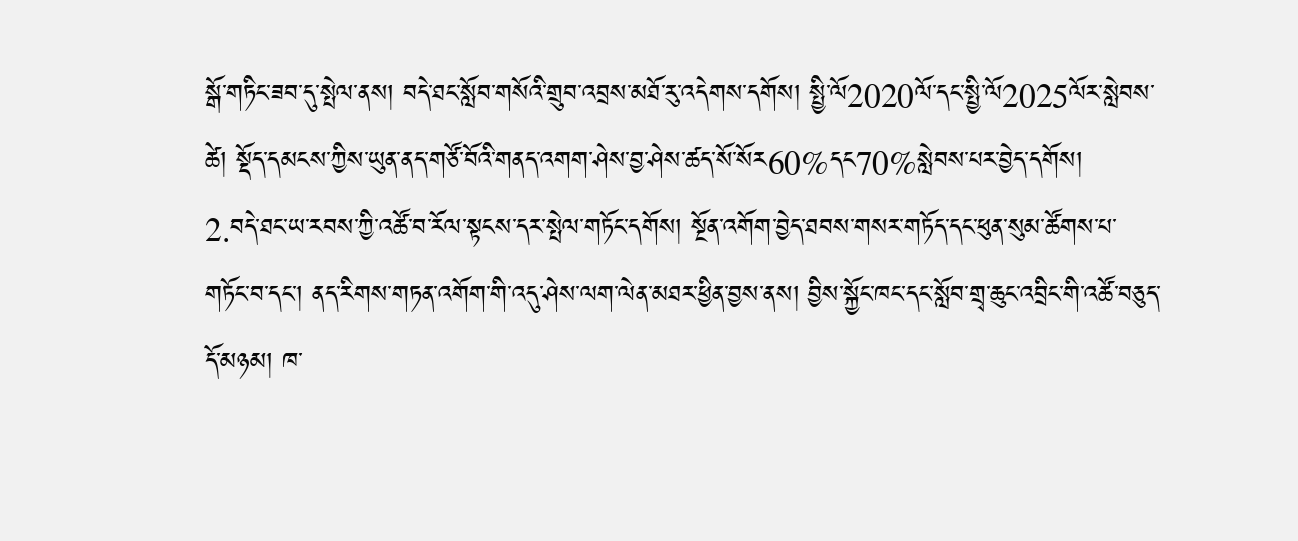སྒོ་གཏིང་ཟབ་དུ་སྤེལ་ནས། བདེ་ཐང་སློབ་གསོའི་གྲུབ་འབྲས་མཐོ་རུ་འདེགས་དགོས། སྤྱི་ལོ2020ལོ་དང་སྤྱི་ལོ2025ལོར་སླེབས་ཚེ། སྡོད་དམངས་ཀྱིས་ཡུན་ནད་གཙོ་བོའི་གནད་འགག་ཤེས་བྱ་ཤེས་ཚད་སོ་སོར60%དང70%སླེབས་པར་བྱེད་དགོས།
2.བདེ་ཐང་ཡ་རབས་ཀྱི་འཚོ་བ་རོལ་སྟངས་དར་སྤེལ་གཏོང་དགོས། སྔོན་འགོག་བྱེད་ཐབས་གསར་གཏོད་དང་ཕུན་སུམ་ཚོགས་པ་གཏོང་བ་དང་། ནད་རིགས་གཏན་འགོག་གི་འདུ་ཤེས་ལག་ལེན་མཐར་ཕྱིན་བྱས་ནས། བྱིས་སྐྱོང་ཁང་དང་སློབ་གྲྭ་ཆུང་འབྲིང་གི་འཚོ་བཅུད་དོ་མཉམ། ཁ་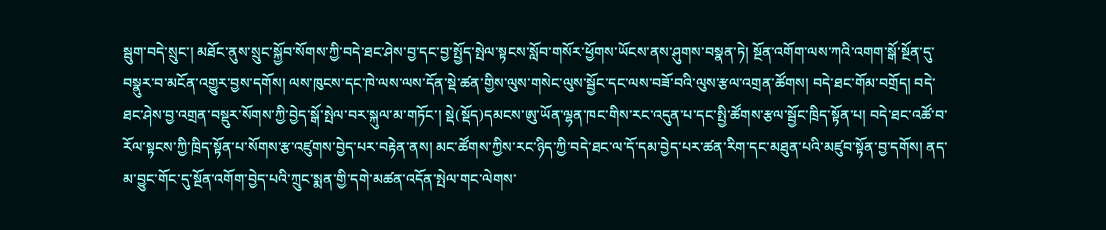སྦུག་བདེ་སྲུང་། མཐོང་ནུས་སྲུང་སྐྱོབ་སོགས་ཀྱི་བདེ་ཐང་ཤེས་བྱ་དང་བྱ་སྤྱོད་སྤེལ་སྟངས་སློབ་གསོར་ཕྱོགས་ཡོངས་ནས་ཤུགས་བསྣན་ཏེ། སྔོན་འགོག་ལས་ཀའི་འགག་སྒོ་སྔོན་དུ་བསྣུར་བ་མངོན་འགྱུར་བྱས་དགོས། ལས་ཁུངས་དང་ཁེ་ལས་ལས་དོན་སྡེ་ཚན་གྱིས་ལུས་གསེང་ལུས་སྦྱོང་དང་ལས་བཟོ་བའི་ལུས་རྩལ་འགྲན་ཚོགས། བདེ་ཐང་གོམ་བགྲོད། བདེ་ཐང་ཤེས་བྱ་འགྲན་བསྡུར་སོགས་ཀྱི་བྱེད་སྒོ་སྤེལ་བར་སྐུལ་མ་གཏོང་། སྡེ(སྡོད)དམངས་ཨུ་ཡོན་ལྷན་ཁང་གིས་རང་འདུན་པ་དང་སྤྱི་ཚོགས་རྩལ་སྦྱོང་ཁྲིད་སྟོན་པ། བདེ་ཐང་འཚོ་བ་རོལ་སྟངས་ཀྱི་ཁྲིད་སྟོན་པ་སོགས་རྩ་འཛུགས་བྱེད་པར་བརྟེན་ནས། མང་ཚོགས་ཀྱིས་རང་ཉིད་ཀྱི་བདེ་ཐང་ལ་དོ་དམ་བྱེད་པར་ཚན་རིག་དང་མཐུན་པའི་མཛུབ་སྟོན་བྱ་དགོས། ནད་མ་བྱུང་གོང་དུ་སྔོན་འགོག་བྱེད་པའི་ཀྲུང་སྨན་གྱི་དགེ་མཚན་འདོན་སྤེལ་གང་ལེགས་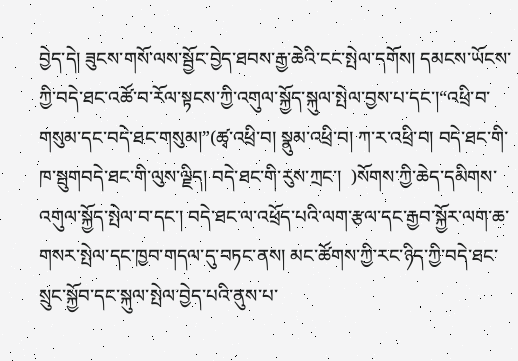བྱེད་དེ། ཟུངས་གསོ་ལས་སྦྱོང་བྱེད་ཐབས་རྒྱ་ཆེའི་ངང་སྤེལ་དགོས། དམངས་ཡོངས་ཀྱི་བདེ་ཐང་འཚོ་བ་རོལ་སྟངས་ཀྱི་འགུལ་སྐྱོད་སྐུལ་སྤེལ་བྱས་པ་དང་།“འཕྲི་བ་གསུམ་དང་བདེ་ཐང་གསུམ།”(ཚྭ་འཕྲི་བ། སྣུམ་འཕྲི་བ། ཀ་ར་འཕྲི་བ། བདེ་ཐང་གི་ཁ་སྦུགབདེ་ཐང་གི་ལུས་ལྗིད། བདེ་ཐང་གི་རུས་ཀྲང་།  )སོགས་ཀྱི་ཆེད་དམིགས་འགུལ་སྐྱོད་སྤེལ་བ་དང་། བདེ་ཐང་ལ་འཕྲོད་པའི་ལག་རྩལ་དང་རྒྱབ་སྐྱོར་ལག་ཆ་གསར་སྤེལ་དང་ཁྱབ་གདལ་དུ་བཏང་ནས། མང་ཚོགས་ཀྱི་རང་ཉིད་ཀྱི་བདེ་ཐང་སྲུང་སྐྱོབ་དང་སྐུལ་སྤེལ་བྱེད་པའི་ནུས་པ་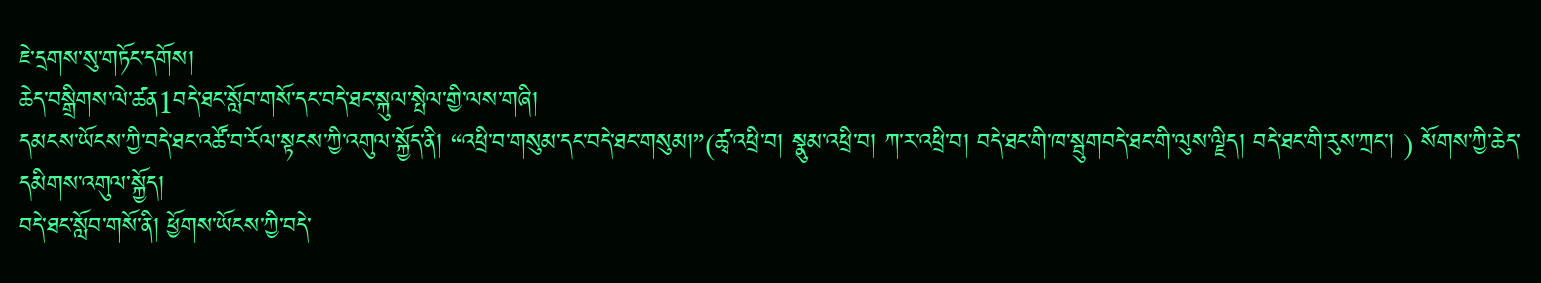ཇེ་དྲགས་སུ་གཏོང་དགོས།
ཆེད་བསྒྲིགས་ལེ་ཚན1བདེ་ཐང་སློབ་གསོ་དང་བདེ་ཐང་སྐུལ་སྤེལ་གྱི་ལས་གཞི།
དམངས་ཡོངས་ཀྱི་བདེ་ཐང་འཚོ་བ་རོལ་སྟངས་ཀྱི་འགུལ་སྐྱོད་ནི། “འཕྲི་བ་གསུམ་དང་བདེ་ཐང་གསུམ།”(ཚྭ་འཕྲི་བ། སྣུམ་འཕྲི་བ། ཀ་ར་འཕྲི་བ། བདེ་ཐང་གི་ཁ་སྦུགབདེ་ཐང་གི་ལུས་ལྗིད། བདེ་ཐང་གི་རུས་ཀྲང་། ) སོགས་ཀྱི་ཆེད་དམིགས་འགུལ་སྐྱོད།
བདེ་ཐང་སློབ་གསོ་ནི། ཕྱོགས་ཡོངས་ཀྱི་བདེ་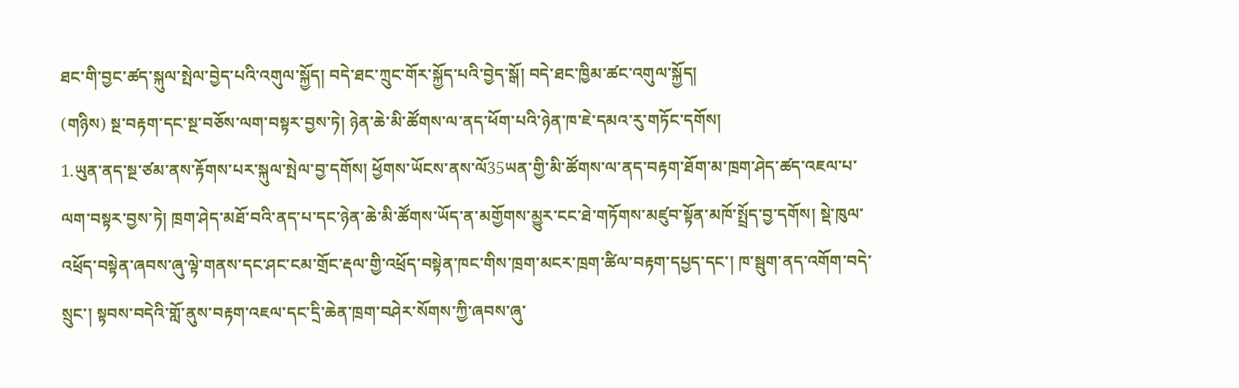ཐང་གི་བྱང་ཚད་སྐུལ་སྤེལ་བྱེད་པའི་འགུལ་སྐྱོད། བདེ་ཐང་ཀྲུང་གོར་སྐྱོད་པའི་བྱེད་སྒོ། བདེ་ཐང་ཁྱིམ་ཚང་འགུལ་སྐྱོད།
(གཉིས) སྔ་བརྟག་དང་སྔ་བཅོས་ལག་བསྟར་བྱས་ཏེ། ཉེན་ཆེ་མི་ཚོགས་ལ་ནད་ཕོག་པའི་ཉེན་ཁ་ཇེ་དམའ་རུ་གཏོང་དགོས།
1.ཡུན་ནད་སྔ་ཙམ་ནས་རྟོགས་པར་སྐུལ་སྤེལ་བྱ་དགོས། ཕྱོགས་ཡོངས་ནས་ལོ35ཡན་གྱི་མི་ཚོགས་ལ་ནད་བརྟག་ཐོག་མ་ཁྲག་ཤེད་ཚད་འཇལ་པ་ལག་བསྟར་བྱས་ཏེ། ཁྲག་ཤེད་མཐོ་བའི་ནད་པ་དང་ཉེན་ཆེ་མི་ཚོགས་ཡོད་ན་མགྱོགས་མྱུར་ངང་ཐེ་གཏོགས་མཛུབ་སྟོན་མཁོ་སྤྲོད་བྱ་དགོས། སྡེ་ཁུལ་འཕྲོད་བསྟེན་ཞབས་ཞུ་ལྟེ་གནས་དང་ཤང་ངམ་གྲོང་རྡལ་གྱི་འཕྲོད་བསྟེན་ཁང་གིས་ཁྲག་མངར་ཁྲག་ཚིལ་བརྟག་དཔྱད་དང་། ཁ་སྦུག་ནད་འགོག་བདེ་སྲུང་། སྟབས་བདེའི་གློ་ནུས་བརྟག་འཇལ་དང་དྲི་ཆེན་ཁྲག་བཤེར་སོགས་ཀྱི་ཞབས་ཞུ་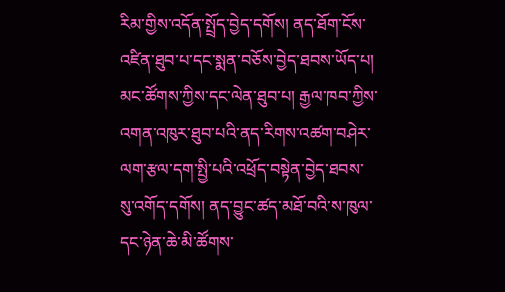རིམ་གྱིས་འདོན་སྤྲོད་བྱེད་དགོས། ནད་ཐོག་ངོས་འཛིན་ཐུབ་པ་དང་སྨན་བཅོས་བྱེད་ཐབས་ཡོད་པ། མང་ཚོགས་ཀྱིས་དང་ལེན་ཐུབ་པ། རྒྱལ་ཁབ་ཀྱིས་འགན་འཁུར་ཐུབ་པའི་ནད་རིགས་འཚག་བཤེར་ལག་རྩལ་དག་སྤྱི་པའི་འཕྲོད་བསྟེན་བྱེད་ཐབས་སུ་འགོད་དགོས། ནད་བྱུང་ཚད་མཐོ་བའི་ས་ཁུལ་དང་ཉེན་ཆེ་མི་ཚོགས་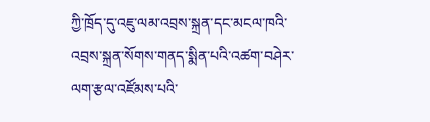ཀྱི་ཁྲོད་དུ་འཇུ་ལམ་འབྲས་སྐྲན་དང་མངལ་ཁའི་འབྲས་སྐྲན་སོགས་གནད་སྨིན་པའི་འཚག་བཤེར་ལག་རྩལ་འཛོམས་པའི་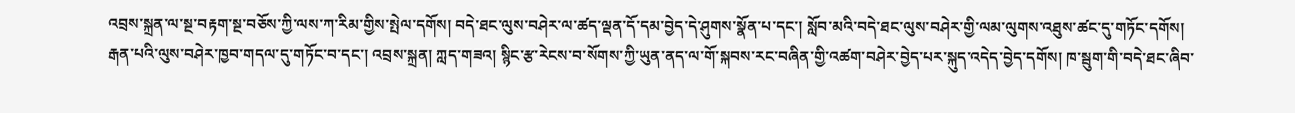འབྲས་སྐྲན་ལ་སྔ་བརྟག་སྔ་བཅོས་ཀྱི་ལས་ཀ་རིམ་གྱིས་སྤེལ་དགོས། བདེ་ཐང་ལུས་བཤེར་ལ་ཚད་ལྡན་དོ་དམ་བྱེད་དེ་ཤུགས་སྣོན་པ་དང་། སློབ་མའི་བདེ་ཐང་ལུས་བཤེར་གྱི་ལམ་ལུགས་འཐུས་ཚང་དུ་གཏོང་དགོས། རྒན་པའི་ལུས་བཤེར་ཁྱབ་གདལ་དུ་གཏོང་བ་དང་། འབྲས་སྐྲན། ཀླད་གཟའ། སྙིང་རྩ་རེངས་བ་སོགས་ཀྱི་ཡུན་ནད་ལ་གོ་སྐབས་རང་བཞིན་གྱི་འཚག་བཤེར་བྱེད་པར་སྐུད་འདེད་བྱེད་དགོས། ཁ་སྦུག་གི་བདེ་ཐང་ཞིབ་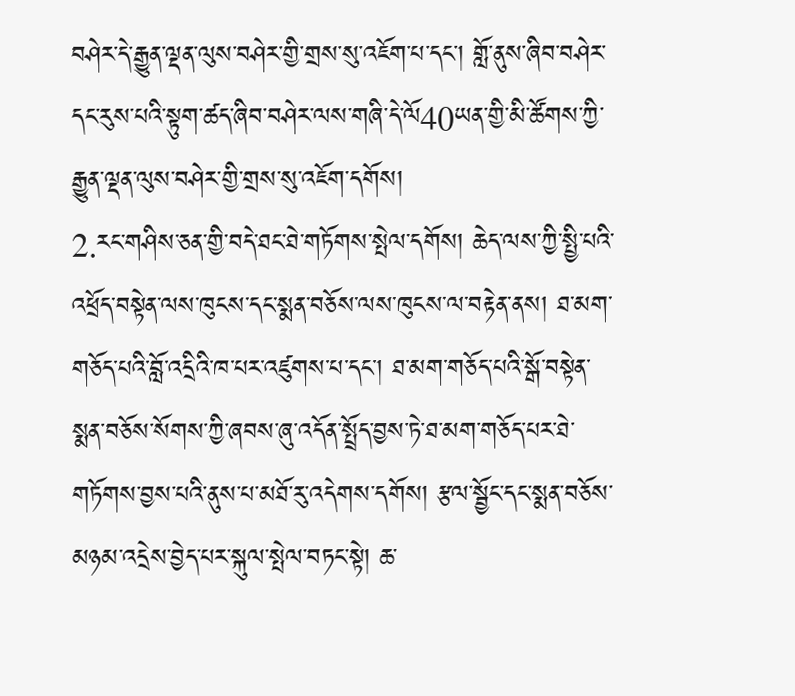བཤེར་དེ་རྒྱུན་ལྡན་ལུས་བཤེར་གྱི་གྲས་སུ་འཇོག་པ་དང་། གློ་ནུས་ཞིབ་བཤེར་དང་རུས་པའི་སྟུག་ཚད་ཞིབ་བཤེར་ལས་གཞི་དེ་ལོ40ཡན་གྱི་མི་ཚོགས་ཀྱི་རྒྱུན་ལྡན་ལུས་བཤེར་གྱི་གྲས་སུ་འཇོག་དགོས།
2.རང་གཤིས་ཅན་གྱི་བདེ་ཐང་ཐེ་གཏོགས་སྤེལ་དགོས། ཆེད་ལས་ཀྱི་སྤྱི་པའི་འཕྲོད་བསྟེན་ལས་ཁུངས་དང་སྨན་བཅོས་ལས་ཁུངས་ལ་བརྟེན་ནས། ཐ་མག་གཅོད་པའི་བློ་འདྲིའི་ཁ་པར་འཛུགས་པ་དང་། ཐ་མག་གཅོད་པའི་སྒོ་བསྟེན་སྨན་བཅོས་སོགས་ཀྱི་ཞབས་ཞུ་འདོན་སྤྲོད་བྱས་ཏེ་ཐ་མག་གཅོད་པར་ཐེ་གཏོགས་བྱས་པའི་ནུས་པ་མཐོ་རུ་འདེགས་དགོས། རྩལ་སྦྱོང་དང་སྨན་བཅོས་མཉམ་འདྲེས་བྱེད་པར་སྐུལ་སྤེལ་བཏང་སྟེ། ཆ་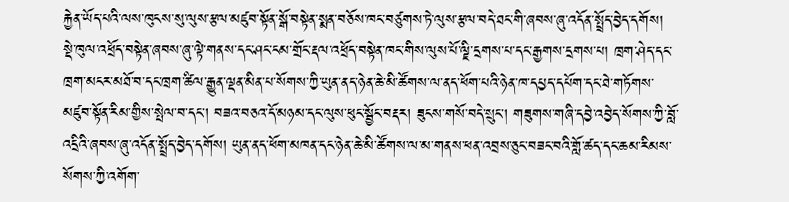རྐྱེན་ཡོད་པའི་ལས་ཁུངས་སུ་ལུས་རྩལ་མཛུབ་སྟོན་སྒོ་བསྟེན་སྨན་བཅོས་ཁང་བཙུགས་ཏེ་ལུས་རྩལ་བདེ་ཐང་གི་ཞབས་ཞུ་འདོན་སྤྲོད་བྱེད་དགོས། སྡེ་ཁུལ་འཕྲོད་བསྟེན་ཞབས་ཞུ་ལྟེ་གནས་དང་ཤང་ངམ་གྲོང་རྡལ་འཕྲོད་བསྟེན་ཁང་གིས་ལུས་པོ་ལྗི་དྲགས་པ་དང་རྒྱགས་དྲགས་པ། ཁྲག་ཤེད་དང་ཁྲག་མངར་མཐོ་བ་དང་ཁྲག་ཚིལ་རྒྱུན་ལྡན་མིན་པ་སོགས་ཀྱི་ཡུན་ནད་ཉེན་ཆེ་མི་ཚོགས་ལ་ནད་ཕོག་པའི་ཉེན་ཁ་དཔྱད་དཔོག་དང་ཐེ་གཏོགས་མཛུབ་སྟོན་རིམ་གྱིས་སྤེལ་བ་དང་། བཟའ་བཅའ་དོ་མཉམ་དང་ལུས་ཕུང་སྦྱོང་བརྡར། ཟུངས་གསོ་བདེ་སྲུང་། གཟུགས་གཞི་དབྱེ་འབྱེད་སོགས་ཀྱི་བློ་འདྲིའི་ཞབས་ཞུ་འདོན་སྤྲོད་བྱེད་དགོས། ཡུན་ནད་ཕོག་མཁན་དང་ཉེན་ཆེ་མི་ཚོགས་ལ་མ་གནས་ཕན་འབྲས་ཅུང་བཟང་བའི་གློ་ཚད་དང་ཆམ་རིམས་སོགས་ཀྱི་འགོག་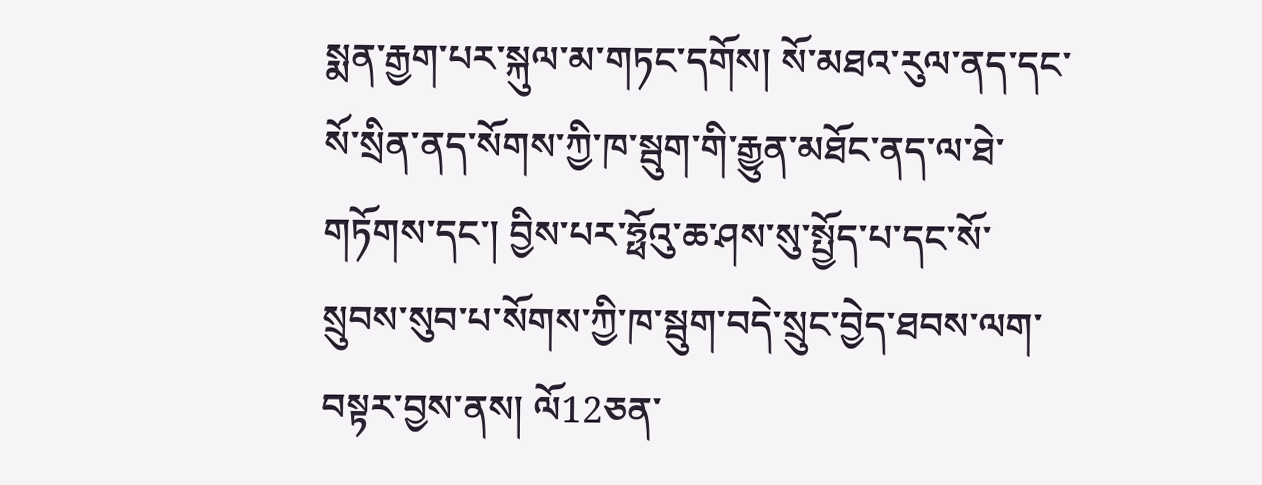སྨན་རྒྱག་པར་སྐུལ་མ་གཏང་དགོས། སོ་མཐའ་རུལ་ནད་དང་སོ་སྲིན་ནད་སོགས་ཀྱི་ཁ་སྦུག་གི་རྒྱུན་མཐོང་ནད་ལ་ཐེ་གཏོགས་དང་། བྱིས་པར་ཧྥོའུ་ཆ་ཤས་སུ་སྤྱོད་པ་དང་སོ་སྲུབས་སུབ་པ་སོགས་ཀྱི་ཁ་སྦུག་བདེ་སྲུང་བྱེད་ཐབས་ལག་བསྟར་བྱས་ནས། ལོ12ཅན་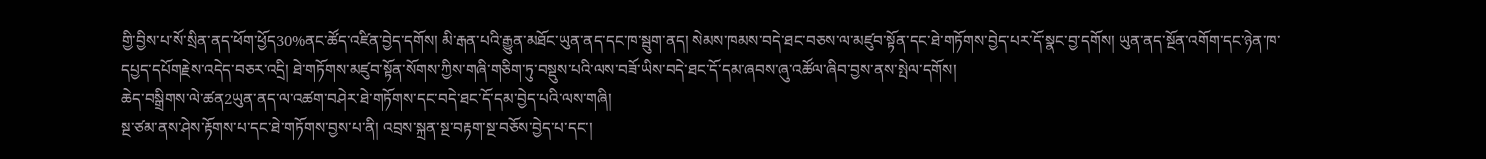གྱི་བྱིས་པ་སོ་སྲིན་ནད་ཕོག་ཕྱོད30%ནང་ཚོད་འཛིན་བྱེད་དགོས། མི་རྒན་པའི་རྒྱུན་མཐོང་ཡུན་ནད་དང་ཁ་སྦུག་ནད། སེམས་ཁམས་བདེ་ཐང་བཅས་ལ་མཛུབ་སྟོན་དང་ཐེ་གཏོགས་བྱེད་པར་དོ་སྣང་བྱ་དགོས། ཡུན་ནད་སྔོན་འགོག་དང་ཉེན་ཁ་དཔྱད་དཔོགརྗེས་འདེད་བཅར་འདྲི། ཐེ་གཏོགས་མཛུབ་སྟོན་སོགས་ཀྱིས་གཞི་གཅིག་ཏུ་བསྡུས་པའི་ལས་བཟོ་ཡིས་བདེ་ཐང་དོ་དམ་ཞབས་ཞུ་འཚོལ་ཞིབ་བྱས་ནས་སྤེལ་དགོས།
ཆེད་བསྒྲིགས་ལེ་ཚན2ཡུན་ནད་ལ་འཚག་བཤེར་ཐེ་གཏོགས་དང་བདེ་ཐང་དོ་དམ་བྱེད་པའི་ལས་གཞི།
སྔ་ཙམ་ནས་ཤེས་རྟོགས་པ་དང་ཐེ་གཏོགས་བྱས་པ་ནི། འབྲས་སྐྲན་སྔ་བརྟག་སྔ་བཅོས་བྱེད་པ་དང་།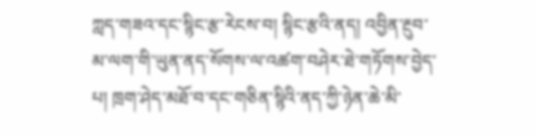ཀླད་གཟའ་དང་སྙིང་རྩ་རེངས་བ། སྙིང་རྩའི་ནད། འབྱིན་རྔུབ་མ་ལག་གི་ཡུན་ནད་སོགས་ལ་འཚག་བཤེར་ཐེ་གཏོགས་བྱེད་པ། ཁྲག་ཤེད་མཐོ་བ་དང་གཅིན་སྙིའི་ནད་ཀྱི་ཉེན་ཆེ་མི་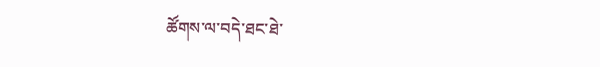ཚོགས་ལ་བདེ་ཐང་ཐེ་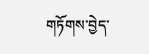གཏོགས་བྱེད་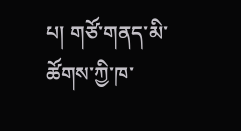པ། གཙོ་གནད་མི་ཚོགས་ཀྱི་ཁ་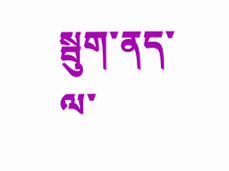སྦུག་ནད་ལ་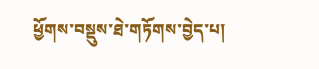ཕྱོགས་བསྡུས་ཐེ་གཏོགས་བྱེད་པ།